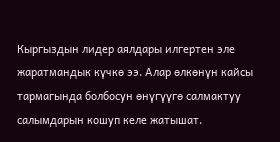Кыргыздын лидер аялдары илгертен эле жаратмандык күчкө ээ. Алар өлкөнүн кайсы тармагында болбосун өнүгүүгө салмактуу салымдарын кошуп келе жатышат.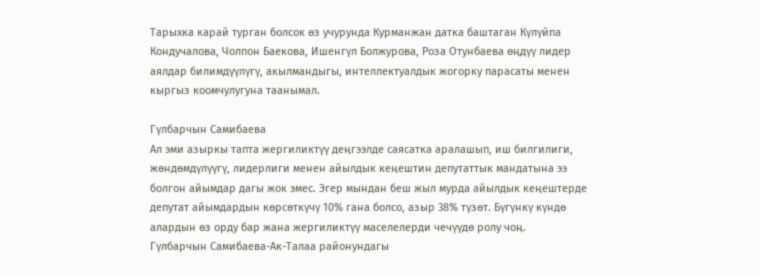Тарыхка карай турган болсок өз учурунда Курманжан датка баштаган Күлүйпа Кондучалова, Чолпон Баекова, Ишенгүл Болжурова, Роза Отунбаева өңдүү лидер аялдар билимдүүлүгү, акылмандыгы, интеллектуалдык жогорку парасаты менен кыргыз коомчулугуна таанымал.

Гүлбарчын Самибаева
Ал эми азыркы тапта жергиликтүү деңгээлде саясатка аралашып, иш билгилиги, жөндөмдүлүүгү, лидерлиги менен айылдык кеңештин депутаттык мандатына ээ болгон айымдар дагы жок эмес. Эгер мындан беш жыл мурда айылдык кеңештерде депутат айымдардын көрсөткүчү 10% гана болсо, азыр 38% түзөт. Бүгүнкү күндө алардын өз орду бар жана жергиликтүү маселелерди чечүүдө ролу чоң.
Гүлбарчын Самибаева-Ак-Талаа районундагы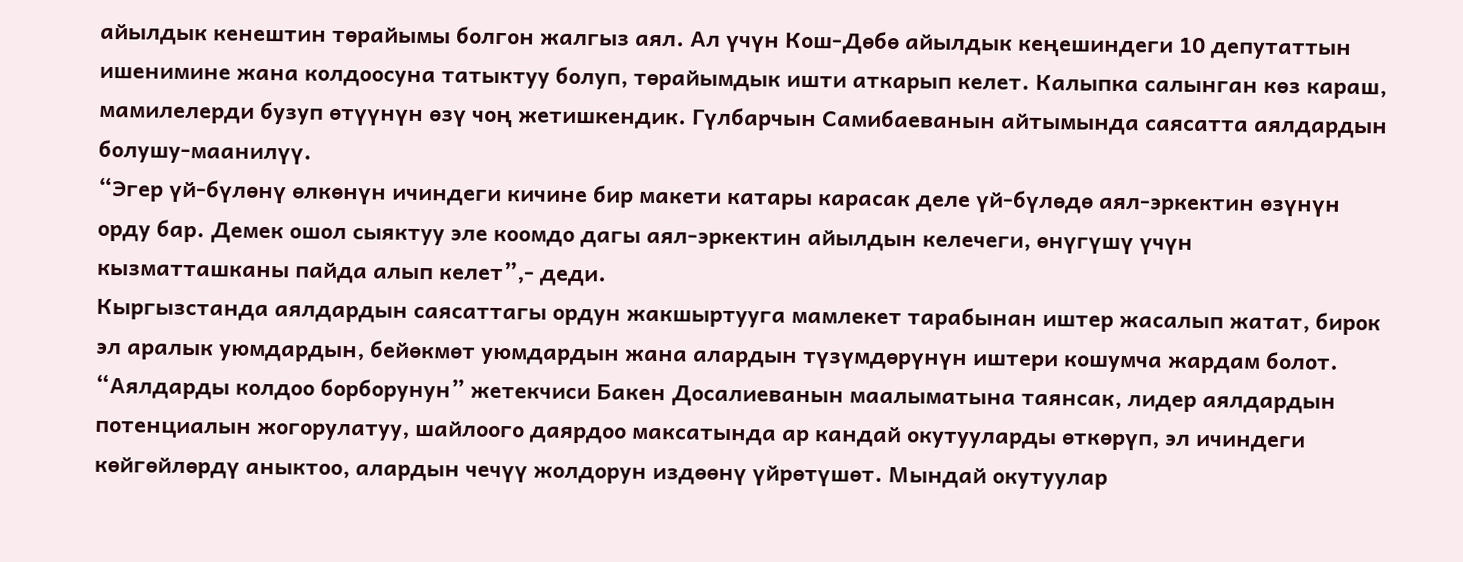айылдык кенештин төрайымы болгон жалгыз аял. Ал үчүн Кош-Дөбө айылдык кеңешиндеги 10 депутаттын ишенимине жана колдоосуна татыктуу болуп, төрайымдык ишти аткарып келет. Калыпка салынган көз караш, мамилелерди бузуп өтүүнүн өзү чоң жетишкендик. Гүлбарчын Самибаеванын айтымында саясатта аялдардын болушу-маанилүү.
“Эгер үй-бүлөнү өлкөнүн ичиндеги кичине бир макети катары карасак деле үй-бүлөдө аял-эркектин өзүнүн орду бар. Демек ошол сыяктуу эле коомдо дагы аял-эркектин айылдын келечеги, өнүгүшү үчүн кызматташканы пайда алып келет”,- деди.
Кыргызстанда аялдардын саясаттагы ордун жакшыртууга мамлекет тарабынан иштер жасалып жатат, бирок эл аралык уюмдардын, бейөкмөт уюмдардын жана алардын түзүмдөрүнүн иштери кошумча жардам болот. “Аялдарды колдоо борборунун” жетекчиси Бакен Досалиеванын маалыматына таянсак, лидер аялдардын потенциалын жогорулатуу, шайлоого даярдоо максатында ар кандай окутууларды өткөрүп, эл ичиндеги көйгөйлөрдү аныктоо, алардын чечүү жолдорун издөөнү үйрөтүшөт. Мындай окутуулар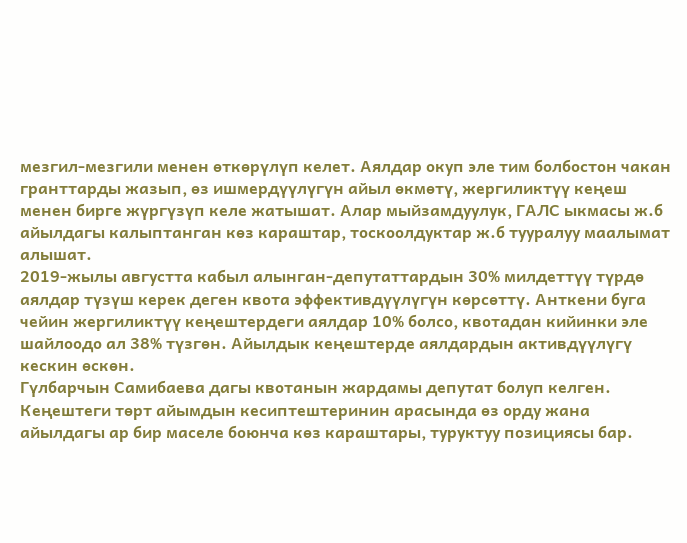мезгил-мезгили менен өткөрүлүп келет. Аялдар окуп эле тим болбостон чакан гранттарды жазып, өз ишмердүүлүгүн айыл өкмөтү, жергиликтүү кеңеш менен бирге жүргүзүп келе жатышат. Алар мыйзамдуулук, ГАЛС ыкмасы ж.б айылдагы калыптанган көз караштар, тоскоолдуктар ж.б тууралуу маалымат алышат.
2019-жылы августта кабыл алынган-депутаттардын 30% милдеттүү түрдө аялдар түзүш керек деген квота эффективдүүлүгүн көрсөттү. Анткени буга чейин жергиликтүү кеңештердеги аялдар 10% болсо, квотадан кийинки эле шайлоодо ал 38% түзгөн. Айылдык кеңештерде аялдардын активдүүлүгү кескин өскөн.
Гүлбарчын Самибаева дагы квотанын жардамы депутат болуп келген. Кеңештеги төрт айымдын кесиптештеринин арасында өз орду жана айылдагы ар бир маселе боюнча көз караштары, туруктуу позициясы бар.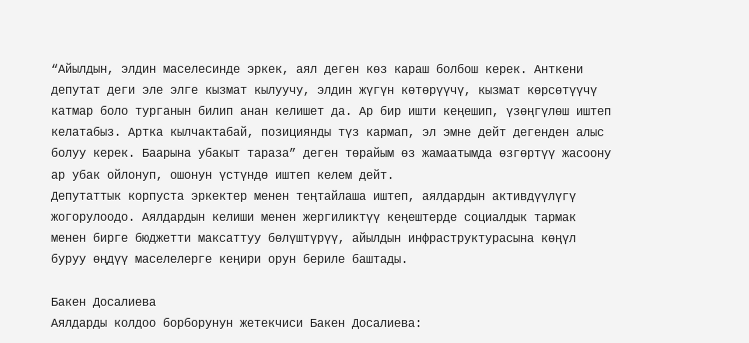“Айылдын, элдин маселесинде эркек, аял деген көз караш болбош керек. Анткени депутат деги эле элге кызмат кылуучу, элдин жүгүн көтөрүүчү, кызмат көрсөтүүчү катмар боло турганын билип анан келишет да. Ар бир ишти кеңешип, үзөңгүлөш иштеп келатабыз. Артка кылчактабай, позициянды түз кармап, эл эмне дейт дегенден алыс болуу керек. Баарына убакыт тараза” деген төрайым өз жамаатымда өзгөртүү жасоону ар убак ойлонуп, ошонун үстүндө иштеп келем дейт.
Депутаттык корпуста эркектер менен теңтайлаша иштеп, аялдардын активдүүлүгү жогорулоодо. Аялдардын келиши менен жергиликтүү кеңештерде социалдык тармак менен бирге бюджетти максаттуу бөлүштүрүү, айылдын инфраструктурасына көңүл буруу өңдүү маселелерге кеңири орун бериле баштады.

Бакен Досалиева
Аялдарды колдоо борборунун жетекчиси Бакен Досалиева: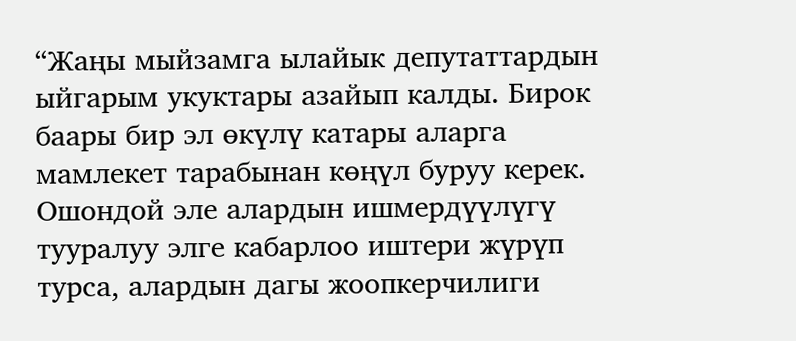“Жаңы мыйзамга ылайык депутаттардын ыйгарым укуктары азайып калды. Бирок баары бир эл өкүлү катары аларга мамлекет тарабынан көңүл буруу керек. Ошондой эле алардын ишмердүүлүгү тууралуу элге кабарлоо иштери жүрүп турса, алардын дагы жоопкерчилиги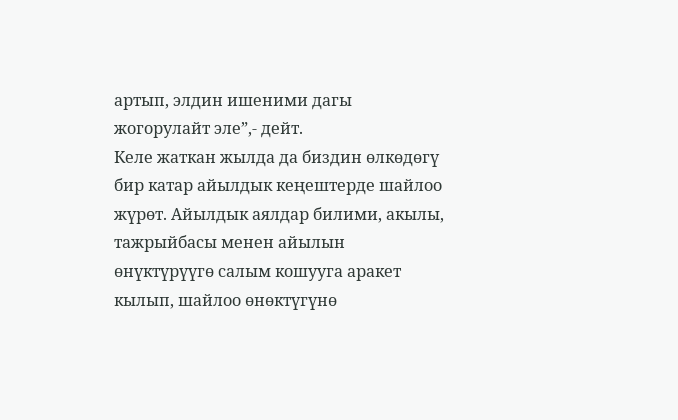артып, элдин ишеними дагы жогорулайт эле”,- дейт.
Келе жаткан жылда да биздин өлкөдөгү бир катар айылдык кеңештерде шайлоо жүрөт. Айылдык аялдар билими, акылы, тажрыйбасы менен айылын өнүктүрүүгө салым кошууга аракет кылып, шайлоо өнөктүгүнө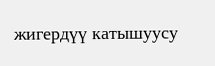жигердүү катышуусу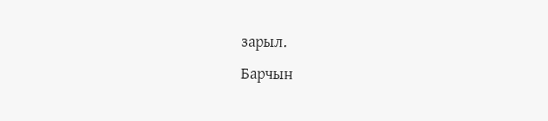зарыл.
Барчын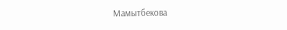Мамытбекова